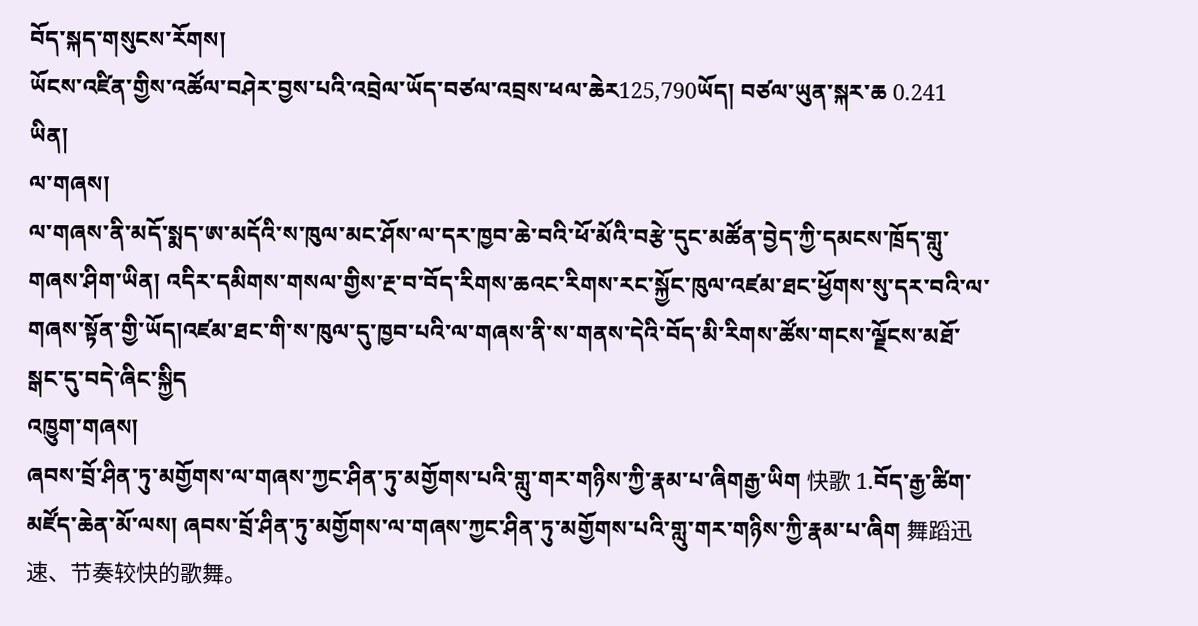བོད་སྐད་གསུངས་རོགས།
ཡོངས་འཛིན་གྱིས་འཚོལ་བཤེར་བྱས་པའི་འབྲེལ་ཡོད་བཙལ་འབྲས་ཕལ་ཆེར125,790ཡོད། བཙལ་ཡུན་སྐར་ཆ 0.241
ཡིན།
ལ་གཞས།
ལ་གཞས་ནི་མདོ་སྨད་ཨ་མདོའི་ས་ཁུལ་མང་ཤོས་ལ་དར་ཁྱབ་ཆེ་བའི་ཕོ་མོའི་བརྩེ་དུང་མཚོན་བྱེད་ཀྱི་དམངས་ཁྲོད་གླུ་གཞས་ཤིག་ཡིན། འདིར་དམིགས་གསལ་གྱིས་རྔ་བ་བོད་རིགས་ཆའང་རིགས་རང་སྐྱོང་ཁུལ་འཛམ་ཐང་ཕྱོགས་སུ་དར་བའི་ལ་གཞས་སྟོན་གྱི་ཡོད།འཛམ་ཐང་གི་ས་ཁུལ་དུ་ཁྱབ་པའི་ལ་གཞས་ནི་ས་གནས་དེའི་བོད་མི་རིགས་ཚོས་གངས་ལྗོངས་མཐོ་སྒང་དུ་བདེ་ཞིང་སྐྱིད
འཁྱུག་གཞས།
ཞབས་བྲོ་ཤིན་ཏུ་མགྱོགས་ལ་གཞས་ཀྱང་ཤིན་ཏུ་མགྱོགས་པའི་གླུ་གར་གཉིས་ཀྱི་རྣམ་པ་ཞིགརྒྱ་ཡིག 快歌 1.བོད་རྒྱ་ཚིག་མཛོད་ཆེན་མོ་ལས། ཞབས་བྲོ་ཤིན་ཏུ་མགྱོགས་ལ་གཞས་ཀྱང་ཤིན་ཏུ་མགྱོགས་པའི་གླུ་གར་གཉིས་ཀྱི་རྣམ་པ་ཞིག 舞蹈迅速、节奏较快的歌舞。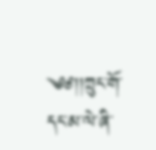༄༅།།ཀྲུང་གོ་དང་མ་ལེ་ཞི་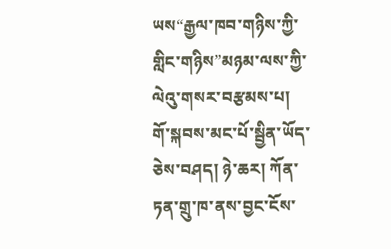ཡས“རྒྱལ་ཁབ་གཉིས་ཀྱི་གླིང་གཉིས”མཉམ་ལས་ཀྱི་ལེའུ་གསར་བརྩམས་པ།
གོ་སྐབས་མང་པོ་སྦྱིན་ཡོད་ཅེས་བཤད། ཉེ་ཆར། ཀོན་ཏན་གྲུ་ཁ་ནས་བྱང་ངོས་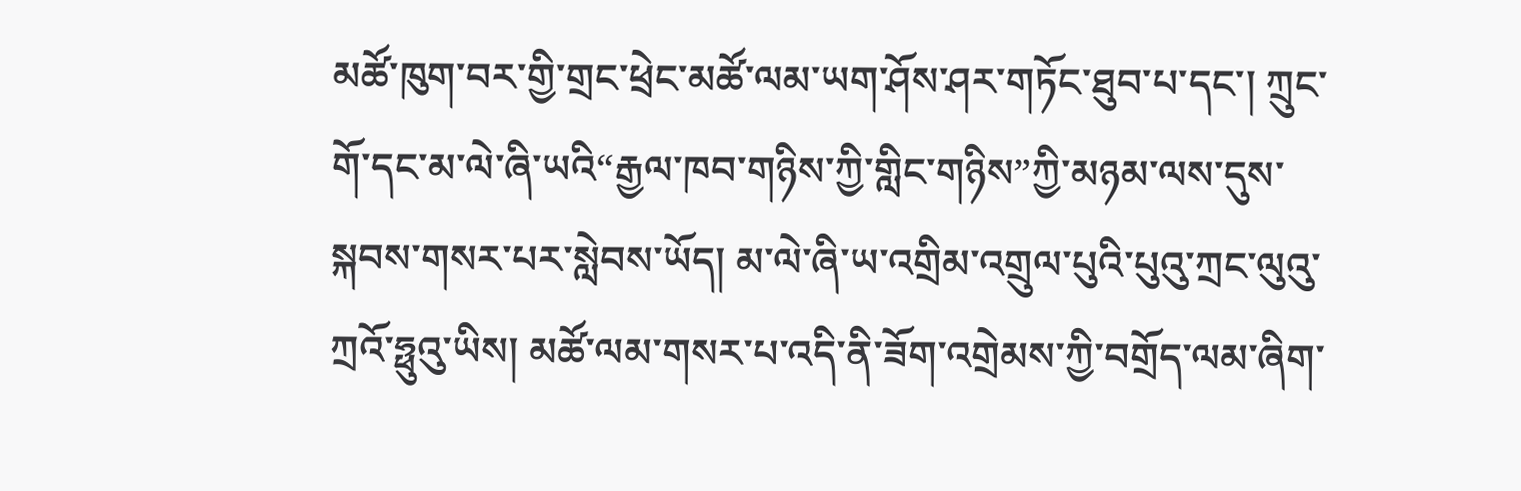མཚོ་ཁུག་བར་གྱི་གྲང་ཕྲེང་མཚོ་ལམ་ཡག་ཤོས་ཤར་གཏོང་ཐུབ་པ་དང་། ཀྲུང་གོ་དང་མ་ལེ་ཞི་ཡའི“རྒྱལ་ཁབ་གཉིས་ཀྱི་གླིང་གཉིས”ཀྱི་མཉམ་ལས་དུས་སྐབས་གསར་པར་སླེབས་ཡོད། མ་ལེ་ཞི་ཡ་འགྲིམ་འགྲུལ་པུའི་པུའུ་ཀྲང་ལུའུ་ཀྲའོ་ཧྥུའུ་ཡིས། མཚོ་ལམ་གསར་པ་འདི་ནི་ཟོག་འགྲེམས་ཀྱི་བགྲོད་ལམ་ཞིག་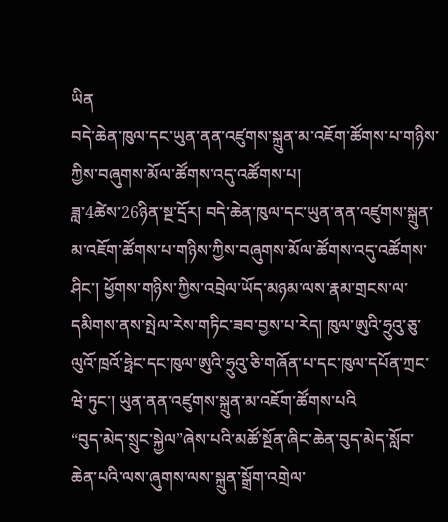ཡིན
བདེ་ཆེན་ཁུལ་དང་ཡུན་ནན་འཛུགས་སྐྲུན་མ་འཇོག་ཚོགས་པ་གཉིས་ཀྱིས་བཞུགས་མོལ་ཚོགས་འདུ་འཚོགས་པ།
ཟླ་4ཚེས་26ཉིན་སྔ་དྲོར། བདེ་ཆེན་ཁུལ་དང་ཡུན་ནན་འཛུགས་སྐྲུན་མ་འཇོག་ཚོགས་པ་གཉིས་ཀྱིས་བཞུགས་མོལ་ཚོགས་འདུ་འཚོགས་ཤིང་། ཕྱོགས་གཉིས་ཀྱིས་འབྲེལ་ཡོད་མཉམ་ལས་རྣམ་གྲངས་ལ་དམིགས་ནས་སྤེལ་རེས་གཏིང་ཟབ་བྱས་པ་རེད། ཁུལ་ཨུའི་ཧྲུའུ་ཅུ་ལུའོ་ཁྲའོ་ཧྥེང་དང་ཁུལ་ཨུའི་ཧྲུའུ་ཅི་གཞོན་པ་དང་ཁུལ་དཔོན་ཀྲང་ཝེ་ཏུང་། ཡུན་ནན་འཛུགས་སྐྲུན་མ་འཇོག་ཚོགས་པའི
“བུད་མེད་སྲུང་སྐྱེལ”ཞེས་པའི་མཚོ་སྔོན་ཞིང་ཆེན་བུད་མེད་སློབ་ཆེན་པའི་ལས་ཞུགས་ལས་སྐྲུན་སྒྲོག་འགྲེལ་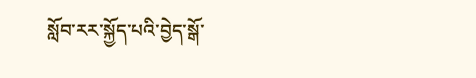སློབ་རར་སྐྱོད་པའི་བྱེད་སྒོ་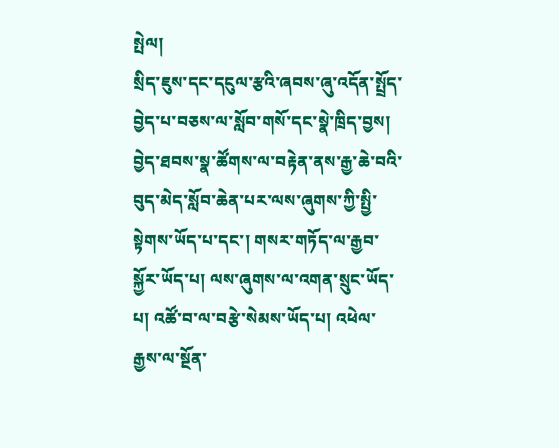སྤེལ།
སྲིད་ཇུས་དང་དངུལ་རྩའི་ཞབས་ཞུ་འདོན་སྤྲོད་བྱེད་པ་བཅས་ལ་སློབ་གསོ་དང་སྣེ་ཁྲིད་བྱས། བྱེད་ཐབས་སྣ་ཚོགས་ལ་བརྟེན་ནས་རྒྱ་ཆེ་བའི་བུད་མེད་སློབ་ཆེན་པར་ལས་ཞུགས་ཀྱི་སྤྱི་སྟེགས་ཡོད་པ་དང་། གསར་གཏོད་ལ་རྒྱབ་སྐྱོར་ཡོད་པ། ལས་ཞུགས་ལ་འགན་སྲུང་ཡོད་པ། འཚོ་བ་ལ་བརྩེ་སེམས་ཡོད་པ། འཕེལ་རྒྱས་ལ་སྔོན་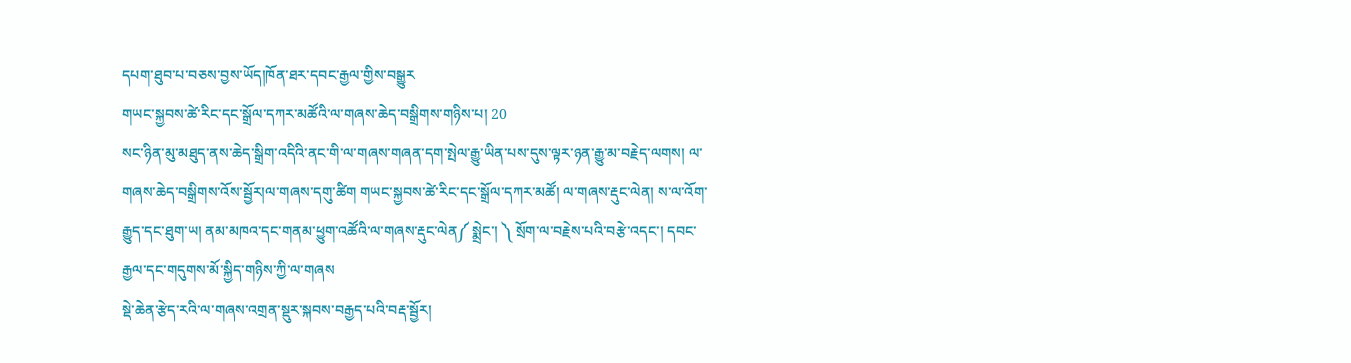དཔག་ཐུབ་པ་བཅས་བྱས་ཡོད།ཁོན་ཐར་དབང་རྒྱལ་གྱིས་བསྒྱུར
གཡང་སྐྱབས་ཚེ་རིང་དང་སྒྲོལ་དཀར་མཚོའི་ལ་གཞས་ཆེད་བསྒྲིགས་གཉིས་པ། 20
སང་ཉིན་མུ་མཐུད་ནས་ཆེད་སྒྲིག་འདིའི་ནང་གི་ལ་གཞས་གཞན་དག་སྤེལ་རྒྱུ་ཡིན་པས་དུས་ལྟར་ཉན་རྒྱུ་མ་བརྗེད་ལགས། ལ་གཞས་ཆེད་བསྒྲིགས་འོས་སྦྱོར།ལ་གཞས་དགུ་ཚིག གཡང་སྐྱབས་ཚེ་རིང་དང་སྒྲོལ་དཀར་མཚོ། ལ་གཞས་རྡུང་ལེན། ས་ལ་འོག་རྒྱུད་དང་ཐུག་ཡ། ནམ་མཁའ་དང་གནམ་ཕྱུག་འཚོའི་ལ་གཞས་རྡུང་ལེན༼ སྨྲེང་། ༽ སྲོག་ལ་བརྗེས་པའི་བརྩེ་འདང་། དབང་རྒྱལ་དང་གདུགས་མོ་སྐྱིད་གཉིས་ཀྱི་ལ་གཞས
སྡེ་ཆེན་རྩེད་རའི་ལ་གཞས་འགྲན་སྡུར་སྐབས་བརྒྱད་པའི་བརྡ་སྦྱོར།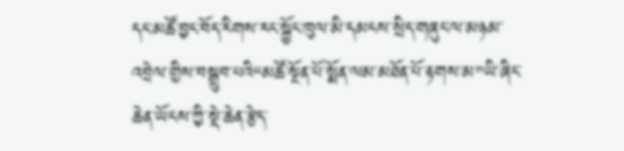དང་མཚོ་བྱང་བོད་རིགས་རང་སྐྱོང་ཁུལ་མི་དམངས་སྲིད་གཞུང་ལ་མཉམ་འབྲེལ་གྱིས་བསྒྲུབ་པའི“མཚོ་སྔོན་པོ་སྨོན་ལམ་མཐོན་པོ་རྟགས་མ”ཡི་ཞིང་ཆེན་ཡོངས་ཀྱི་སྡེ་ཆེན་རྩེད་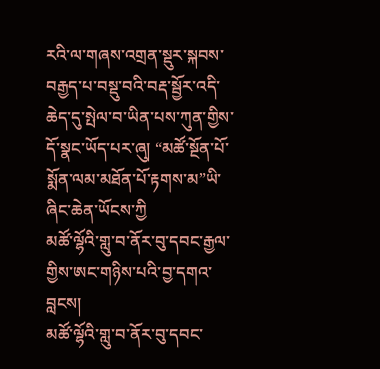རའི་ལ་གཞས་འགྲན་སྡུར་སྐབས་བརྒྱད་པ་བསྡུ་བའི་བརྡ་སྦྱོར་འདི་ཆེད་དུ་སྤེལ་བ་ཡིན་པས་ཀུན་གྱིས་དོ་སྣང་ཡོད་པར་ཞུ། “མཚོ་སྔོན་པོ་སྨོན་ལམ་མཐོན་པོ་རྟགས་མ”ཡི་ཞིང་ཆེན་ཡོངས་ཀྱི
མཚོ་ལྷོའི་གླུ་བ་ནོར་བུ་དབང་རྒྱལ་གྱིས་ཨང་གཉིས་པའི་བྱ་དགའ་བླངས།
མཚོ་ལྷོའི་གླུ་བ་ནོར་བུ་དབང་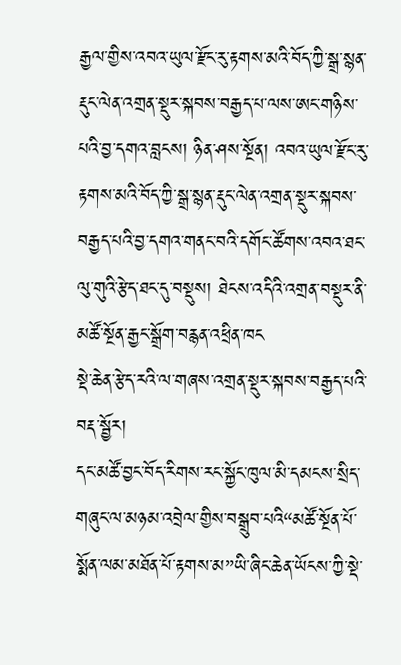རྒྱལ་གྱིས་འབའ་ཡུལ་རྫོང་རུ་རྟགས་མའི་བོད་ཀྱི་སྒྲ་སྙན་རྡུང་ལེན་འགྲན་སྡུར་སྐབས་བརྒྱད་པ་ལས་ཨང་གཉིས་པའི་བྱ་དགའ་བླངས། ཉིན་ཤས་སྔོན། འབའ་ཡུལ་རྫོང་རུ་རྟགས་མའི་བོད་ཀྱི་སྒྲ་སྙན་རྡུང་ལེན་འགྲན་སྡུར་སྐབས་བརྒྱད་པའི་བྱ་དགའ་གནང་བའི་དགོང་ཚོགས་འབའ་ཐང་ལུ་གུའི་རྩེད་ཐང་དུ་བསྡུས། ཐེངས་འདིའི་འགྲན་བསྡུར་ནི་མཚོ་སྔོན་རྒྱང་སྒྲོག་བརྙན་འཕྲིན་ཁང
སྡེ་ཆེན་རྩེད་རའི་ལ་གཞས་འགྲན་སྡུར་སྐབས་བརྒྱད་པའི་བརྡ་སྦྱོར།
དང་མཚོ་བྱང་བོད་རིགས་རང་སྐྱོང་ཁུལ་མི་དམངས་སྲིད་གཞུང་ལ་མཉམ་འབྲེལ་གྱིས་བསྒྲུབ་པའི“མཚོ་སྔོན་པོ་སྨོན་ལམ་མཐོན་པོ་རྟགས་མ”ཡི་ཞིང་ཆེན་ཡོངས་ཀྱི་སྡེ་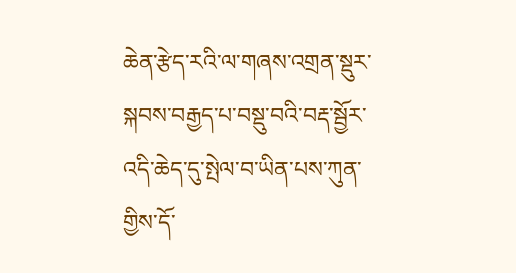ཆེན་རྩེད་རའི་ལ་གཞས་འགྲན་སྡུར་སྐབས་བརྒྱད་པ་བསྡུ་བའི་བརྡ་སྦྱོར་འདི་ཆེད་དུ་སྤེལ་བ་ཡིན་པས་ཀུན་གྱིས་དོ་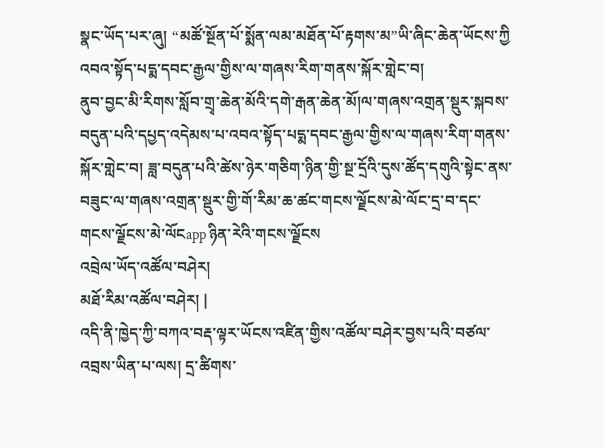སྣང་ཡོད་པར་ཞུ། “མཚོ་སྔོན་པོ་སྨོན་ལམ་མཐོན་པོ་རྟགས་མ”ཡི་ཞིང་ཆེན་ཡོངས་ཀྱི
འབའ་སྟོད་པདྨ་དབང་རྒྱལ་གྱིས་ལ་གཞས་རིག་གནས་སྐོར་གླེང་བ།
ནུབ་བྱང་མི་རིགས་སློབ་གྲྭ་ཆེན་མོའི་དགེ་རྒན་ཆེན་མོ།ལ་གཞས་འགྲན་སྡུར་སྐབས་བདུན་པའི་དཔྱད་འདེམས་པ་འབའ་སྟོད་པདྨ་དབང་རྒྱལ་གྱིས་ལ་གཞས་རིག་གནས་སྐོར་གླེང་བ། ཟླ་བདུན་པའི་ཚེས་ཉེར་གཅིག་ཉིན་གྱི་སྔ་དྲོའི་དུས་ཚོད་དགུའི་སྟེང་ནས་བཟུང་ལ་གཞས་འགྲན་སྡུར་གྱི་གོ་རིམ་ཆ་ཚང་གངས་ལྗོངས་མེ་ལོང་དྲ་བ་དང་གངས་ལྗོངས་མེ་ལོངapp ཉིན་རེའི་གངས་ལྗོངས
འབྲེལ་ཡོད་འཚོལ་བཤེར།
མཐོ་རིམ་འཚོལ་བཤེར། |
འདི་ནི་ཁྱེད་ཀྱི་བཀའ་བརྡ་ལྟར་ཡོངས་འཛིན་གྱིས་འཚོལ་བཤེར་བྱས་པའི་བཙལ་འབྲས་ཡིན་པ་ལས། དྲ་ཚིགས་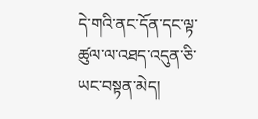དེ་གའི་ནང་དོན་དང་ལྟ་ཚུལ་ལ་འཐད་འདུན་ཅི་ཡང་བསྟན་མེད།